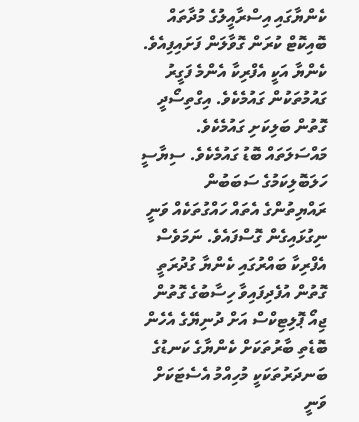ކެންޔާގައި އިސްރާއީލުގެ މުދާތައް ބޮއިކޮޓް ކުރަން ގޮވާލަން ފަށައިފިއެވެ.
ކެންޔާ އަކީ އެފްރިކާ އެންމެ ފަގީރު ގައުމުތަކުން ގައުމެކެވެ. އިގްތިސޯދީ ގޮތުން ބަލިކަށި ގައުމެކެވެ. މައްސަލަތައް ބޮޑު ގައުމެކެވެ. ސިޔާސީ ހަލަބޮލިކަމުގެ ސަބަބުން ރައްޔިތުންގެ އެތައް ހައްގުތަކެއް ވަނީ ނިގުޅައިގެން ގޮސްފައެވެ. ނަމަވެސް އެފްރިކާ ބައްރުގައި ކެންޔާ ގުދުރަތީ ގޮތުން އުފެދިފައިވާ ހިސާބުގެ ގޮތުން ޖިއޯ ޕޮލިޓިކްސް އަށް ދުނިޔޭގެ އެހެން ބޮޑެތި ބާރުތަކަށް ކެންޔާގެ ކަނޑުގެ ބަނދަރުތަކަކީ މުހިއްމު އެސެޓަކަށް ވަނީ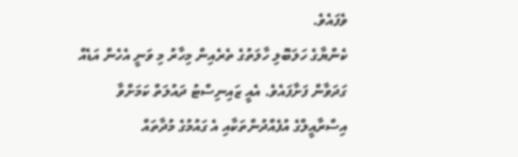ވެފައެވެ.
ކެންޔާގެ ހަލަބޮލި ހާލަތުގެ ތެރެއިން މިހާރު މި ވަނީ އެހެން އަޑެއް ގަދަވާން ފަށާފައެވެ. އެއީ ޒައިނިސްޓު ދައުލަތް ކަމަށްވާ އިސްރާއީލްގެ އުފެއްދުންތަކާއި އެ ގައުމުގެ މުދާތައް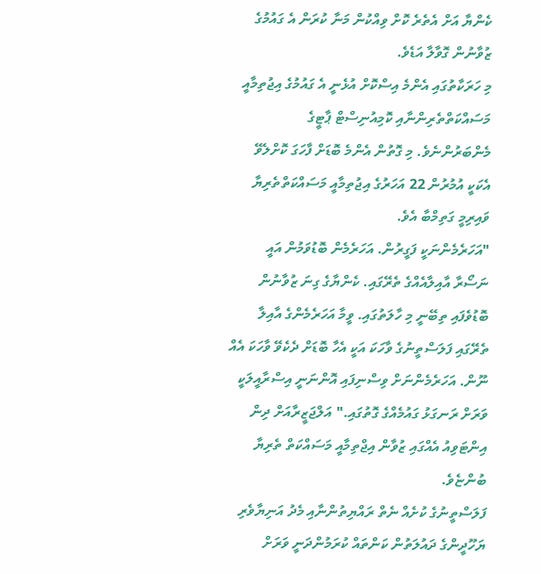ކެންޔާ އަށް އެތެރެ ކޮށް ވިއްކުން މަނާ ކުރަން އެ ގައުމުގެ ޒުވާނުން ގޮވާލާ އަޑެވެ.
މި ހަރަކާތުގައި އެންމެ އިސްކޮށް އުޅެނީ އެ ގައުމުގެ އިޖުތިމާއީ މަސައްކަތްތެރިންނާއި ކޮމިއުނިސްޓް ޕާޓީގެ މެންބަރުންނެވެ. މި ގޮތުން އެންމެ ބޮޑަށް ފާހަގަ ކޮށްލެވޭ އެކަކީ އުމުރުން 22 އަހަރުގެ އިޖުތިމާއީ މަސައްކަތްތެރިޔާ ވައިރިމީ ގަތިމްބާ އެވެ.
"އަހަރެމެންނަކީ ފަގީރުން. އަހަރެމެން ބޮޑުވަމުން އައީ ނަސޯރާ އާއިލާއެއްގެ ތެރޭގައި. ކެންޔާގެ ގިނަ ޒުވާނުން ބޮޑުވެފައި ތިބޭނީ މި ހާލަތުގައި. ވީމާ އަހަރެމެންގެ އާއިލާ ތެރޭގައި ފަލަސްތީނުގެ ވާހަކަ އަކީ އެހާ ބޮޑަށް ދެކެވޭ ވާހަކަ އެއް ނޫން. އަހަރެމެންނަށް ވިސްނިފައި އޮންނަނީ އިސްރާއީލަކީ ވަރަށް ރަނގަޅު ގައުމެއްގެ ގޮތުގައި." އަލްޖަޒީރާއަށް ދިން އިންޓަވިއު އެއްގައި ޒުވާން އިޖްތިމާއީ މަސައްކަތް ތެރިޔާ ބުންޏެވެ.
ފަލަސްތީނުގެ ކުށެއް ނެތް ރައްޔިތުންނާއި މެދު އަނިޔާވެރި ޔަހޫދީންގެ ދައުލަތުން ކަންތައް ކުރަމުންދަނީ ވަރަށް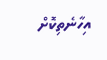އިހާނެތިކޮށް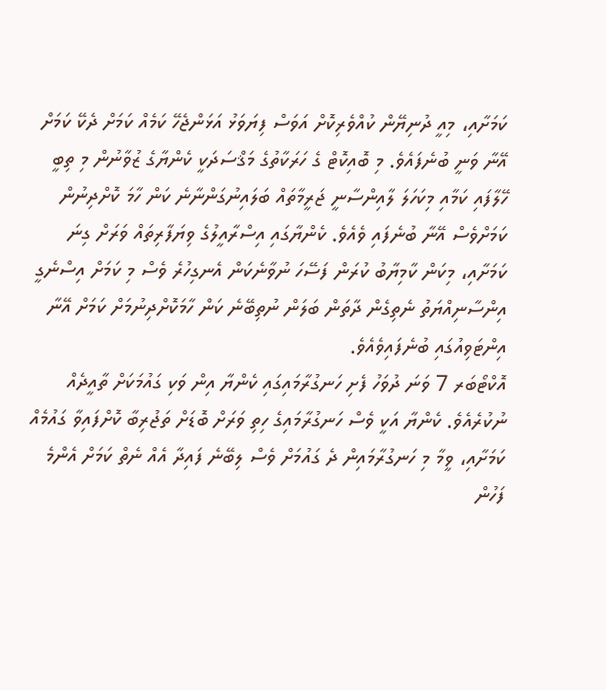ކަމަށާއި، މިއީ ދުނިޔޭން ކުއްވެރިކޮށް އަވަސް ފިޔަވަޅު އަޅަންޖެހޭ ކަމެއް ކަމަށް ދެކޭ ކަމަށް އޭނާ ވަނީ ބުނެފައެވެ. މި ބޮއިކޮޓް ގެ ހަރަކާތުގެ މަޤްސަދަކީ ކެންޔާގެ ޒުވާނުން މި ތިބީ ހޭލާފައި ކަމާއި މިކަހަލަ ލާއިންސާނީ ޖަރީމާތައް ބަލައިނުގަންނާނެ ކަން ހާމަ ކޮށްދިނުން ކަމަށްވެސް އޭނާ ބުނެފައި ވެއެވެ. ކެންޔާގައި އިސްރާއީލުގެ ވިޔަފާރިތައް ވަރަށް ގިނަ ކަމަށާއި، މިކަން ކާމިޔާބު ކުރަން ފަސޭހަ ނުވާނެކަން އެނގިހުރެ ވެސް މި ކަމަށް އިސްނެގީ އިންސާނިއްޔަތު ނެތިގެން ދާތަން ބަލަން ނުތިބޭނެ ކަން ހާމަކޮށްދިނުމަށް ކަމަށް އޭނާ އިންޓަވިއުގައި ބުނެފައިވެއެވެ.
އޮކްޓޯބަރ 7 ވަނަ ދުވަހު ފެށި ހަނގުރާމައިގައި ކެންޔާ އިން ވަކި ގައުމަކަށް ތާއީދެއް ނުކުރެއެވެ. ކެންޔާ އަކީ ވެސް ހަނގުރާމައިގެ ހިތި ވަރަށް ބޮޑަށް ތަޖުރިބާ ކޮށްފައިވާ ގައުމެއް ކަމަށާއި، ވީމާ މި ހަނގުރާމައިން ދެ ގައުމަށް ވެސް ލިބޭނެ ފައިދާ އެއް ނެތް ކަމަށް އެންމެ ފަހުން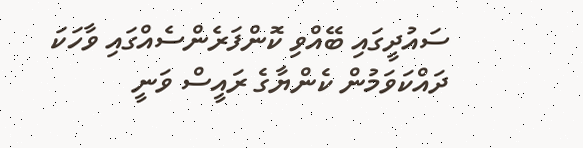ސައުދީގައި ބޭއްވި ކޮންފަރެންސެއްގައި ވާހަކަ ދައްކަވަމުން ކެންޔާގެ ރައީސް ވަނީ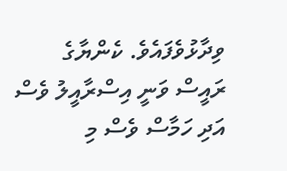ވިދާޅުވެފައެވެ. ކެންޔާގެ ރައީސް ވަނީ އިސްރާއީލު ވެސް އަދި ހަމާސް ވެސް މި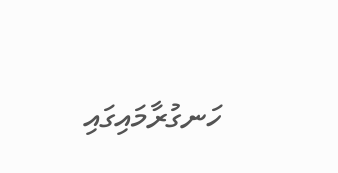ހަނގުރާމައިގައި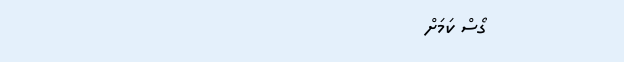ގޯސް ކަމަށް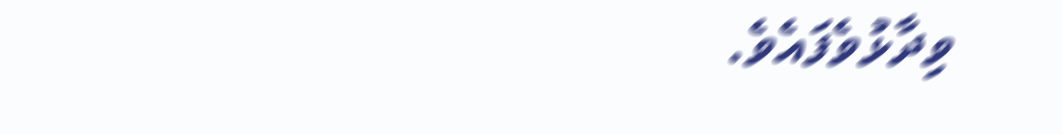ވިދާޅުވެފައެވެ.